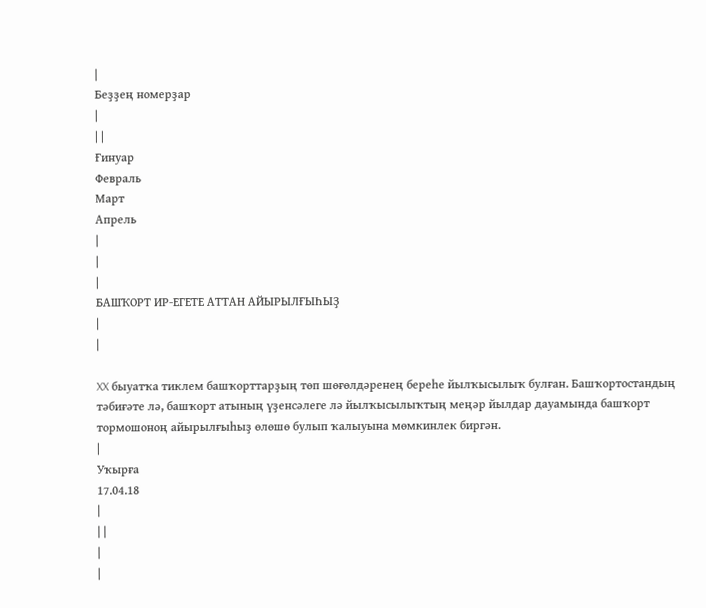|
Беҙҙең номерҙар
|
| |
Ғинуар
Февраль
Март
Апрель
|
|
|
БАШҠОРТ ИР-ЕГЕТЕ АТТАН АЙЫРЫЛҒЫҺЫҘ
|
|

XX быуатҡа тиклем башҡорттарҙың төп шөғөлдәренең береһе йылҡысылыҡ булған. Башҡортостандың тәбиғәте лә, башҡорт атының үҙенсәлеге лә йылҡысылыҡтың меңәр йылдар дауамында башҡорт тормошоноң айырылғыһыҙ өлөшө булып ҡалыуына мөмкинлек биргән.
|
Уҡырға
17.04.18
|
| |
|
|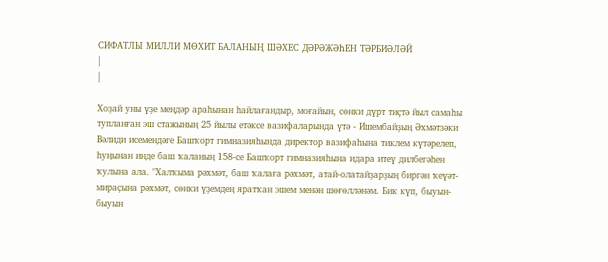СИФАТЛЫ МИЛЛИ МӨХИТ БАЛАНЫҢ ШӘХЕС ДӘРӘЖӘҺЕН ТӘРБИӘЛӘЙ
|
|

Хоҙай уны үҙе меңдәр араһынан һайлағандыр, моғайын, сөнки дүрт тиҫтә йыл самаһы тупланған эш стажының 25 йылы етәксе вазифаларында үтә - Ишембайҙың Әхмәтзәки Вәлиди исемендәге Башҡорт гимназияһында директор вазифаһына тиклем күтәрелеп, һуңынан инде баш ҡаланың 158-се Башҡорт гимназияһына идара итеү дилбегәһен ҡулына ала. "Халҡыма рәхмәт, баш ҡалаға рәхмәт, атай-олатайҙарҙың биргән ҡеүәт-мираҫына рәхмәт, сөнки үҙемдең яратҡан эшем менән шөғөлләнәм. Бик күп, быуын-быуын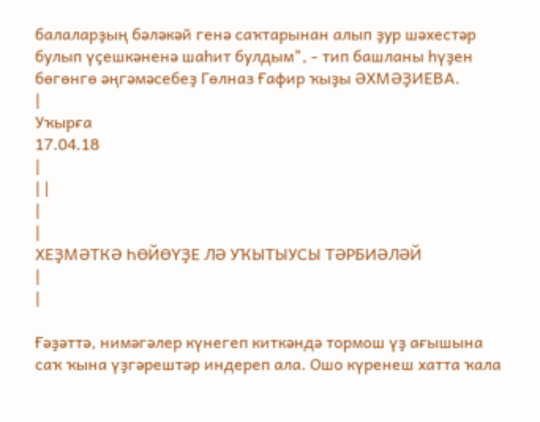балаларҙың бәләкәй генә саҡтарынан алып ҙур шәхестәр булып үҫешкәненә шаһит булдым", - тип башланы һүҙен бөгөнгө әңгәмәсебеҙ Гөлназ Ғафир ҡыҙы ӘХМӘҘИЕВА.
|
Уҡырға
17.04.18
|
| |
|
|
ХЕҘМӘТКӘ ҺӨЙӨҮҘЕ ЛӘ УҠЫТЫУСЫ ТӘРБИӘЛӘЙ
|
|

Ғәҙәттә, нимәгәлер күнегеп киткәндә тормош үҙ ағышына саҡ ҡына үҙгәрештәр индереп ала. Ошо күренеш хатта ҡала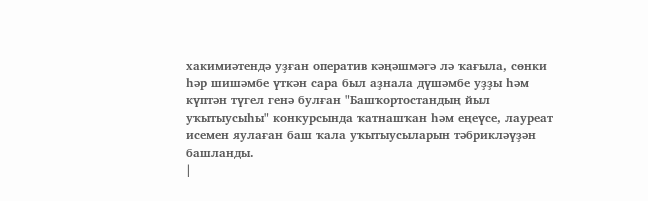хакимиәтендә уҙған оператив кәңәшмәгә лә ҡағыла, сөнки һәр шишәмбе үткән сара был аҙнала дүшәмбе уҙҙы һәм күптән түгел генә булған "Башҡортостандың йыл уҡытыусыһы" конкурсында ҡатнашҡан һәм еңеүсе, лауреат исемен яулаған баш ҡала уҡытыусыларын тәбрикләүҙән башланды.
|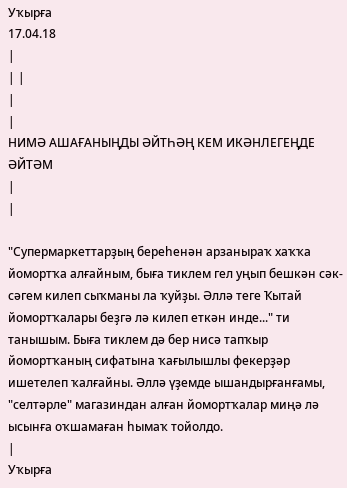Уҡырға
17.04.18
|
| |
|
|
НИМӘ АШАҒАНЫҢДЫ ӘЙТҺӘҢ КЕМ ИКӘНЛЕГЕҢДЕ ӘЙТӘМ
|
|

"Супермаркеттарҙың береһенән арзаныраҡ хаҡҡа йомортҡа алғайным, быға тиклем гел уңып бешкән сәк-сәгем килеп сыҡманы ла ҡуйҙы. Әллә теге Ҡытай йомортҡалары беҙгә лә килеп еткән инде..." ти танышым. Быға тиклем дә бер нисә тапҡыр йомортҡаның сифатына ҡағылышлы фекерҙәр ишетелеп ҡалғайны. Әллә үҙемде ышандырғанғамы, "селтәрле" магазиндан алған йомортҡалар миңә лә ысынға оҡшамаған һымаҡ тойолдо.
|
Уҡырға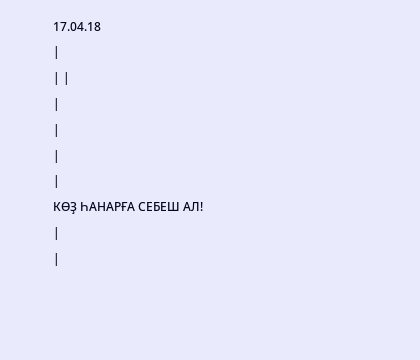17.04.18
|
| |
|
|
|
|
КӨҘ ҺАНАРҒА СЕБЕШ АЛ!
|
|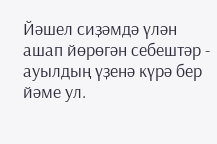Йәшел сиҙәмдә үлән ашап йөрөгән себештәр - ауылдың үҙенә күрә бер йәме ул.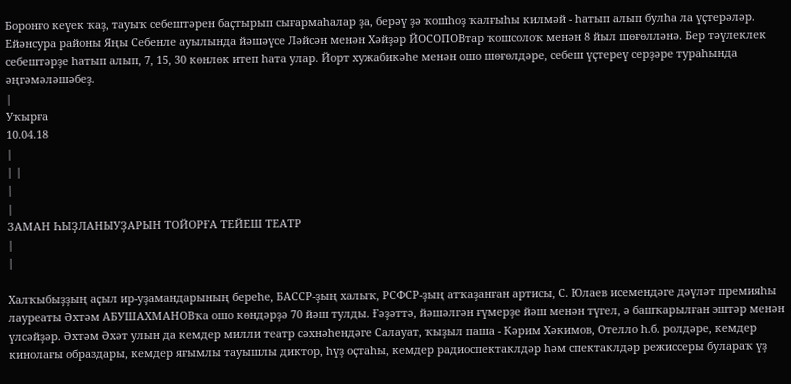Боронғо кеүек ҡаҙ, тауыҡ себештәрен баҫтырып сығармаһалар ҙа, берәү ҙә ҡошһоҙ ҡалғыһы килмәй - һатып алып булһа ла үҫтерәләр. Ейәнсура районы Яңы Себенле ауылында йәшәүсе Ләйсән менән Хәйҙәр ЙОСОПОВтар ҡошсолоҡ менән 8 йыл шөғөлләнә. Бер тәүлеклек себештәрҙе һатып алып, 7, 15, 30 көнлөк итеп һата улар. Йорт хужабикәһе менән ошо шөғөлдәре, себеш үҫтереү серҙәре тураһында әңгәмәләшәбеҙ.
|
Уҡырға
10.04.18
|
| |
|
|
ЗАМАН ҺЫҘЛАНЫУҘАРЫН ТОЙОРҒА ТЕЙЕШ ТЕАТР
|
|

Халҡыбыҙҙың аҫыл ир-уҙамандарының береһе, БАССР-ҙың халыҡ, РСФСР-ҙың атҡаҙанған артисы, С. Юлаев исемендәге дәүләт премияһы лауреаты Әхтәм АБУШАХМАНОВҡа ошо көндәрҙә 70 йәш тулды. Ғәҙәттә, йәшәлгән ғүмерҙе йәш менән түгел, ә башҡарылған эштәр менән үлсәйҙәр. Әхтәм Әхәт улын да кемдер милли театр сәхнәһендәге Салауат, ҡыҙыл паша - Кәрим Хәкимов, Отелло һ.б. ролдәре, кемдер кинолағы образдары, кемдер яғымлы тауышлы диктор, һүҙ оҫтаһы, кемдер радиоспектаклдәр һәм спектаклдәр режиссеры булараҡ үҙ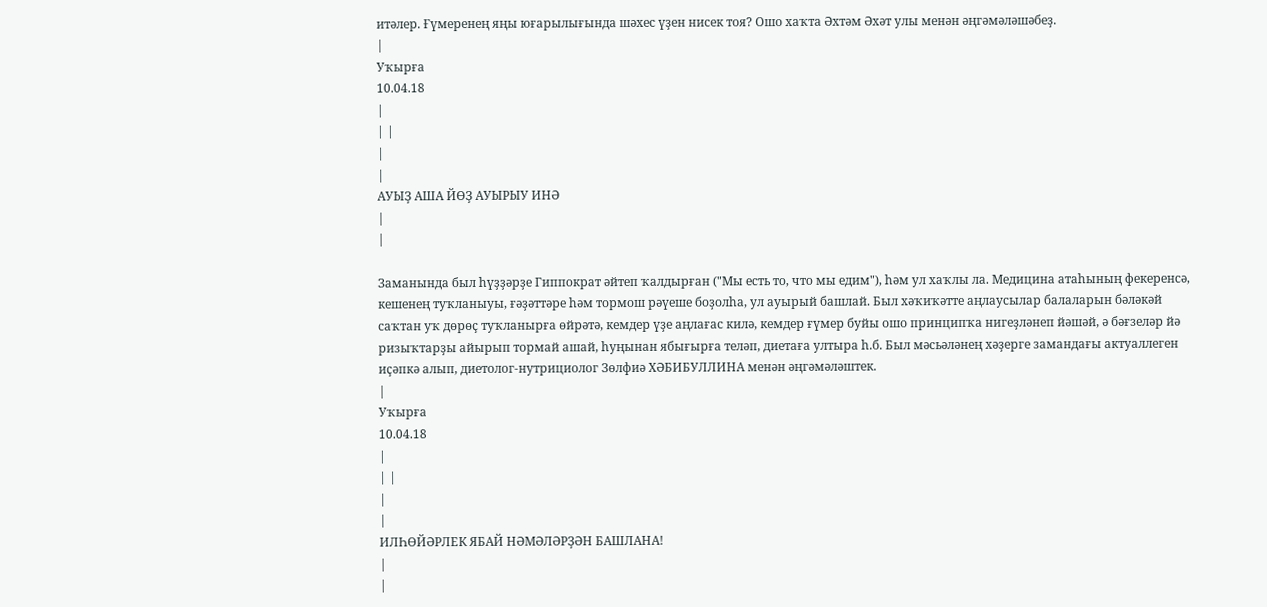итәлер. Ғүмеренең яңы юғарылығында шәхес үҙен нисек тоя? Ошо хаҡта Әхтәм Әхәт улы менән әңгәмәләшәбеҙ.
|
Уҡырға
10.04.18
|
| |
|
|
АУЫҘ АША ЙӨҘ АУЫРЫУ ИНӘ
|
|

Заманында был һүҙҙәрҙе Гиппократ әйтеп ҡалдырған ("Мы есть то, что мы едим"), һәм ул хаҡлы ла. Медицина атаһының фекеренсә, кешенең туҡланыуы, ғәҙәттәре һәм тормош рәүеше боҙолһа, ул ауырый башлай. Был хәҡиҡәтте аңлаусылар балаларын бәләкәй саҡтан уҡ дөрөҫ туҡланырға өйрәтә, кемдер үҙе аңлағас килә, кемдер ғүмер буйы ошо принципҡа нигеҙләнеп йәшәй, ә бәғзеләр йә ризыҡтарҙы айырып тормай ашай, һуңынан ябығырға теләп, диетаға ултыра һ.б. Был мәсьәләнең хәҙерге замандағы актуаллеген иҫәпкә алып, диетолог-нутрициолог Зөлфиә ХӘБИБУЛЛИНА менән әңгәмәләштек.
|
Уҡырға
10.04.18
|
| |
|
|
ИЛҺӨЙӘРЛЕК ЯБАЙ НӘМӘЛӘРҘӘН БАШЛАНА!
|
|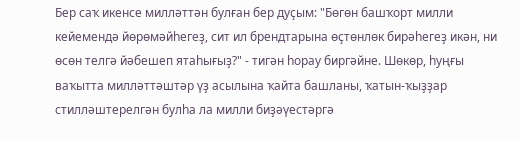Бер саҡ икенсе милләттән булған бер дуҫым: "Бөгөн башҡорт милли кейемендә йөрөмәйһегеҙ, сит ил брендтарына өҫтөнлөк бирәһегеҙ икән, ни өсөн телгә йәбешеп ятаһығыҙ?" - тигән һорау биргәйне. Шөкөр, һуңғы ваҡытта милләттәштәр үҙ асылына ҡайта башланы, ҡатын-ҡыҙҙар стилләштерелгән булһа ла милли биҙәүестәргә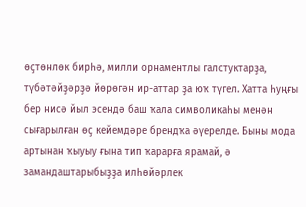өҫтөнлөк бирһә, милли орнаментлы галстуктарҙа, түбәтәйҙәрҙә йөрөгән ир-аттар ҙа юҡ түгел. Хатта һуңғы бер нисә йыл эсендә баш ҡала символикаһы менән сығарылған өҫ кейемдәре брендҡа әүерелде. Быны мода артынан ҡыуыу ғына тип ҡарарға ярамай, ә замандаштарыбыҙҙа илһөйәрлек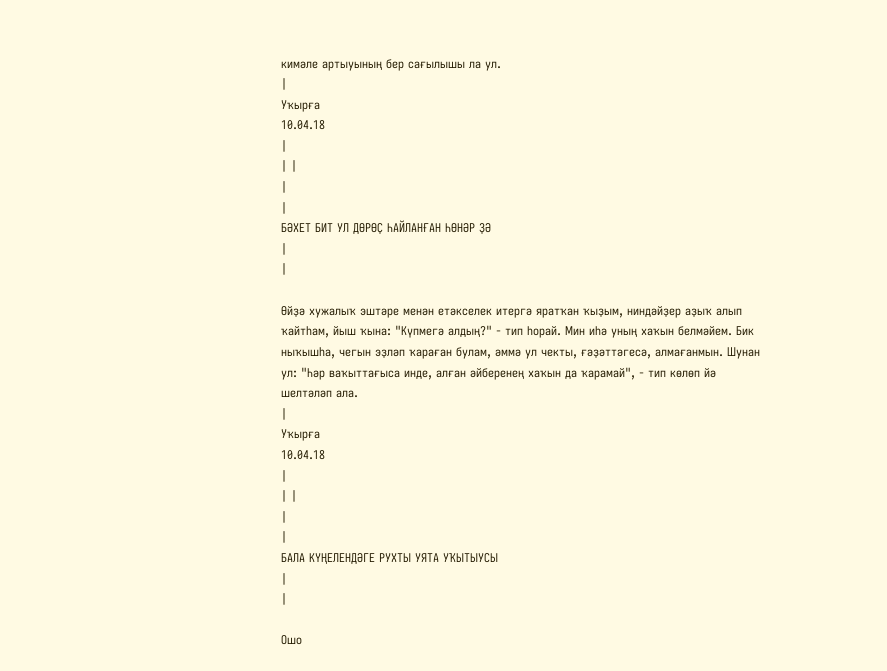кимәле артыуының бер сағылышы ла ул.
|
Уҡырға
10.04.18
|
| |
|
|
БӘХЕТ БИТ УЛ ДӨРӨҪ ҺАЙЛАНҒАН ҺӨНӘР ҘӘ
|
|

Өйҙә хужалыҡ эштәре менән етәкселек итергә яратҡан ҡыҙым, ниндәйҙер аҙыҡ алып ҡайтһам, йыш ҡына: "Күпмегә алдың?" - тип һорай. Мин иһә уның хаҡын белмәйем. Бик ныҡышһа, чегын эҙләп ҡараған булам, әммә ул чекты, ғәҙәттәгесә, алмағанмын. Шунан ул: "Һәр ваҡыттағыса инде, алған әйберенең хаҡын да ҡарамай", - тип көлөп йә шелтәләп ала.
|
Уҡырға
10.04.18
|
| |
|
|
БАЛА КҮҢЕЛЕНДӘГЕ РУХТЫ УЯТА УҠЫТЫУСЫ
|
|

Ошо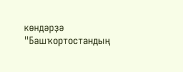көндәрҙә "Башҡортостандың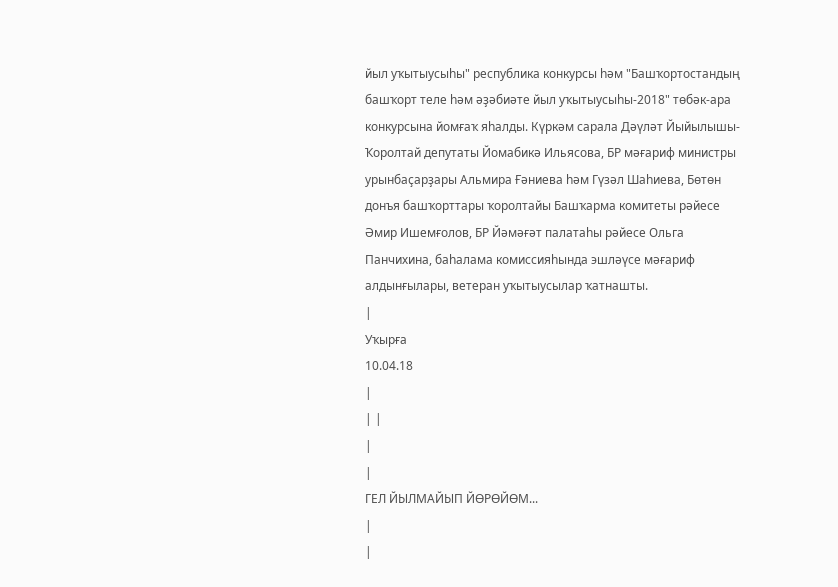йыл уҡытыусыһы" республика конкурсы һәм "Башҡортостандың башҡорт теле һәм әҙәбиәте йыл уҡытыусыһы-2018" төбәк-ара конкурсына йомғаҡ яһалды. Күркәм сарала Дәүләт Йыйылышы-Ҡоролтай депутаты Йомабикә Ильясова, БР мәғариф министры урынбаҫарҙары Альмира Ғәниева һәм Гүзәл Шаһиева, Бөтөн донъя башҡорттары ҡоролтайы Башҡарма комитеты рәйесе Әмир Ишемғолов, БР Йәмәғәт палатаһы рәйесе Ольга Панчихина, баһалама комиссияһында эшләүсе мәғариф алдынғылары, ветеран уҡытыусылар ҡатнашты.
|
Уҡырға
10.04.18
|
| |
|
|
ГЕЛ ЙЫЛМАЙЫП ЙӨРӨЙӨМ...
|
|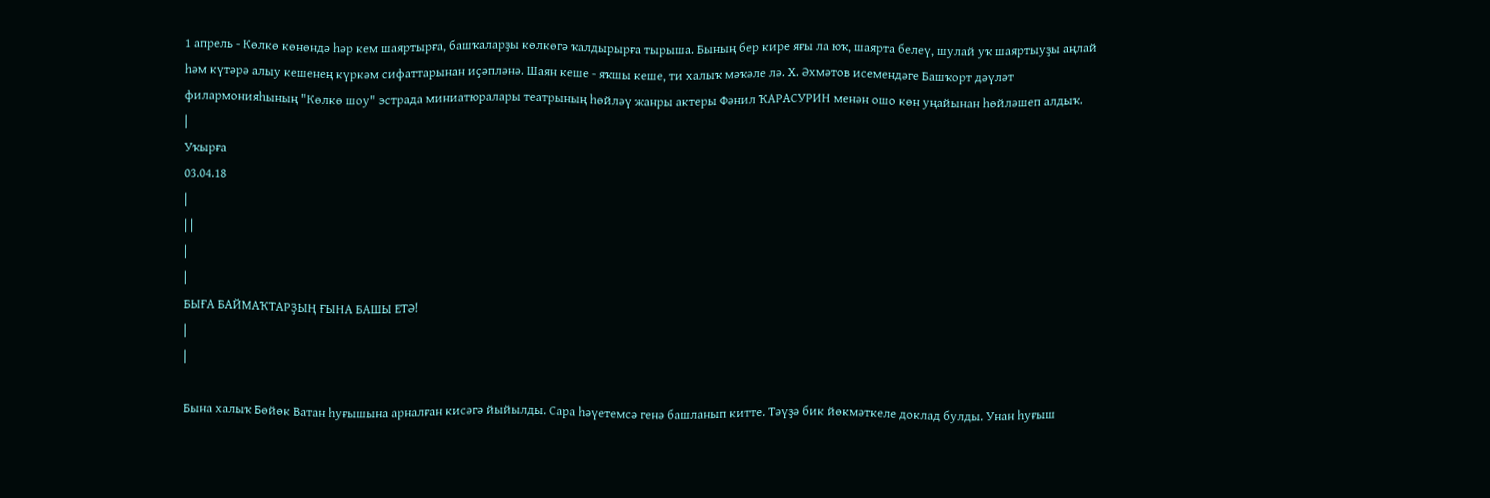1 апрель - Көлкө көнөндә һәр кем шаяртырға, башҡаларҙы көлкөгә ҡалдырырға тырыша. Бының бер кире яғы ла юҡ, шаярта белеү, шулай уҡ шаяртыуҙы аңлай һәм күтәрә алыу кешенең күркәм сифаттарынан иҫәпләнә. Шаян кеше - яҡшы кеше, ти халыҡ мәҡәле лә. Х. Әхмәтов исемендәге Башҡорт дәүләт филармонияһының "Көлкө шоу" эстрада миниатюралары театрының һөйләү жанры актеры Фәнил ҠАРАСУРИН менән ошо көн уңайынан һөйләшеп алдыҡ.
|
Уҡырға
03.04.18
|
| |
|
|
БЫҒА БАЙМАҠТАРҘЫҢ ҒЫНА БАШЫ ЕТӘ!
|
|

Бына халыҡ Бөйөк Ватан һуғышына арналған кисәгә йыйылды. Сара һәүетемсә генә башланып китте. Тәүҙә бик йөкмәткеле доклад булды. Унан һуғыш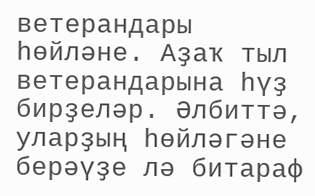ветерандары һөйләне. Аҙаҡ тыл ветерандарына һүҙ бирҙеләр. Әлбиттә, уларҙың һөйләгәне берәүҙе лә битараф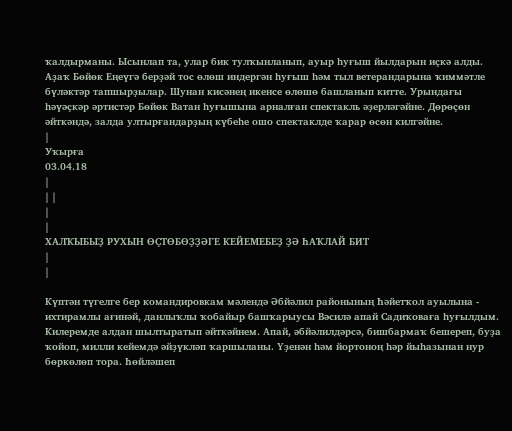ҡалдырманы. Ысынлап та, улар бик тулҡынланып, ауыр һуғыш йылдарын иҫкә алды. Аҙаҡ Бөйөк Еңеүгә берҙәй тос өлөш индергән һуғыш һәм тыл ветерандарына ҡиммәтле бүләктәр тапшырҙылар. Шунан кисәнең икенсе өлөшө башланып китте. Урындағы һәүәҫкәр әртистәр Бөйөк Ватан һуғышына арналған спектакль әҙерләгәйне. Дөрөҫөн әйткәндә, залда ултырғандарҙың күбеһе ошо спектаклде ҡарар өсөн килгәйне.
|
Уҡырға
03.04.18
|
| |
|
|
ХАЛҠЫБЫҘ РУХЫН ӨҪТӨБӨҘҘӘГЕ КЕЙЕМЕБЕҘ ҘӘ ҺАҠЛАЙ БИТ
|
|

Күптән түгелге бер командировкам мәлендә Әбйәлил районының Һәйетҡол ауылына - ихтирамлы ағинәй, данлыҡлы ҡобайыр башҡарыусы Вәсилә апай Садиҡоваға һуғылдым. Килеремде алдан шылтыратып әйткәйнем. Апай, әбйәлилдәрсә, бишбармаҡ бешереп, буҙа ҡойоп, милли кейемдә әйҙүкләп ҡаршыланы. Үҙенән һәм йортоноң һәр йыһазынан нур бөркөлөп тора. Һөйләшеп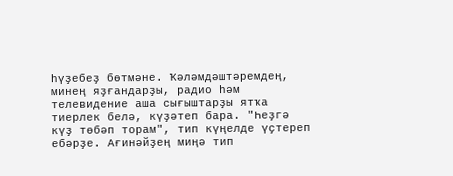һүҙебеҙ бөтмәне. Ҡәләмдәштәремдең, минең яҙғандарҙы, радио һәм телевидение аша сығыштарҙы ятҡа тиерлек белә, күҙәтеп бара. "Һеҙгә күҙ төбәп торам", тип күңелде үҫтереп ебәрҙе. Ағинәйҙең миңә тип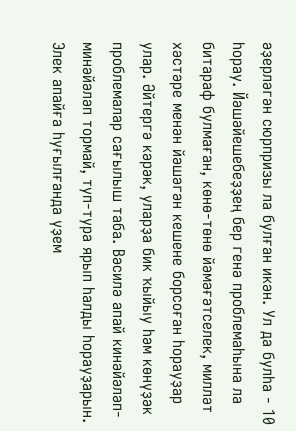әҙерләгән сюрпризы ла булған икән. Ул да булһа - 10 һорау. Йәшәйешебеҙҙең бер генә проблемаһына ла битараф булмаған, көнө-төнө йәмәғәтселек, милләт хәстәре менән йәшәгән кешене борсоған һорауҙар улар. Әйтергә кәрәк, уларҙа бик ҡыйыу һәм көнүҙәк проблемалар сағылыш таба. Вәсилә апай кинәйәләп-минәйәләп тормай, туп-тура ярып һалды һорауҙарын.
Элек апайға һуғылғанда үҙем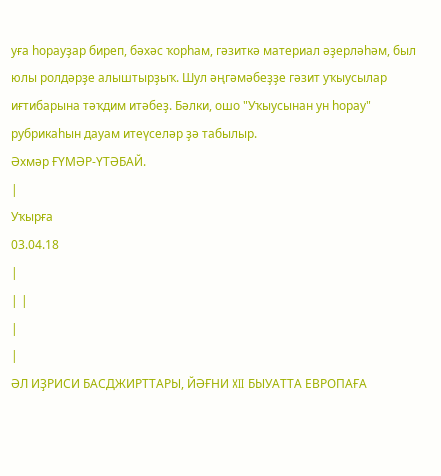уға һорауҙар биреп, бәхәс ҡорһам, гәзиткә материал әҙерләһәм, был юлы ролдәрҙе алыштырҙыҡ. Шул әңгәмәбеҙҙе гәзит уҡыусылар иғтибарына тәҡдим итәбеҙ. Бәлки, ошо "Уҡыусынан ун һорау" рубрикаһын дауам итеүселәр ҙә табылыр.
Әхмәр ҒҮМӘР-ҮТӘБАЙ.
|
Уҡырға
03.04.18
|
| |
|
|
ӘЛ ИҘРИСИ БАСДЖИРТТАРЫ, ЙӘҒНИ XII БЫУАТТА ЕВРОПАҒА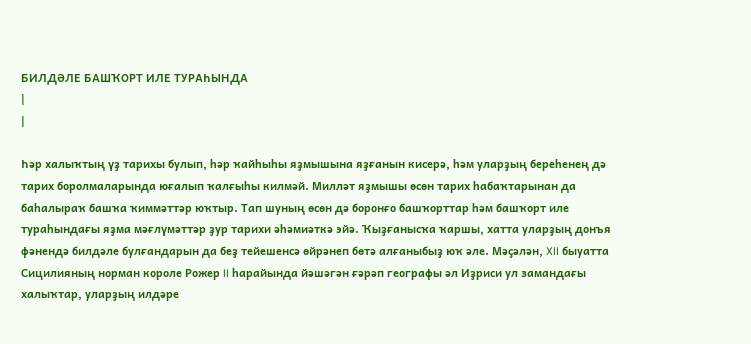БИЛДӘЛЕ БАШҠОРТ ИЛЕ ТУРАҺЫНДА
|
|

Һәр халыҡтың үҙ тарихы булып, һәр ҡайһыһы яҙмышына яҙғанын кисерә, һәм уларҙың береһенең дә тарих боролмаларында юғалып ҡалғыһы килмәй. Милләт яҙмышы өсөн тарих һабаҡтарынан да баһалыраҡ башҡа ҡиммәттәр юҡтыр. Тап шуның өсөн дә боронғо башҡорттар һәм башҡорт иле тураһындағы яҙма мәғлүмәттәр ҙур тарихи әһәмиәткә эйә. Ҡыҙғанысҡа ҡаршы, хатта уларҙың донъя фәнендә билдәле булғандарын да беҙ тейешенсә өйрәнеп бөтә алғаныбыҙ юҡ әле. Мәҫәлән, XII быуатта Сицилияның норман короле Рожер II һарайында йәшәгән ғәрәп географы әл Иҙриси ул замандағы халыҡтар, уларҙың илдәре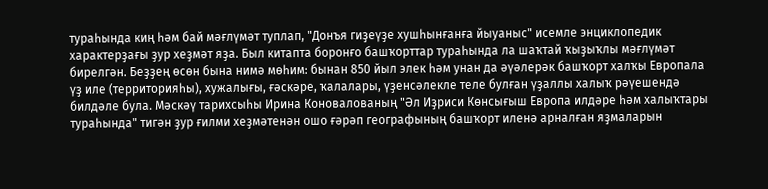тураһында киң һәм бай мәғлүмәт туплап, "Донъя гиҙеүҙе хушһынғанға йыуаныс" исемле энциклопедик характерҙағы ҙур хеҙмәт яҙа. Был китапта боронғо башҡорттар тураһында ла шаҡтай ҡыҙыҡлы мәғлүмәт бирелгән. Беҙҙең өсөн бына нимә мөһим: бынан 850 йыл элек һәм унан да әүәлерәк башҡорт халҡы Европала үҙ иле (территорияһы), хужалығы, ғәскәре, ҡалалары, үҙенсәлекле теле булған үҙаллы халыҡ рәүешендә билдәле була. Мәскәү тарихсыһы Ирина Коновалованың "Әл Иҙриси Көнсығыш Европа илдәре һәм халыҡтары тураһында" тигән ҙур ғилми хеҙмәтенән ошо ғәрәп географының башҡорт иленә арналған яҙмаларын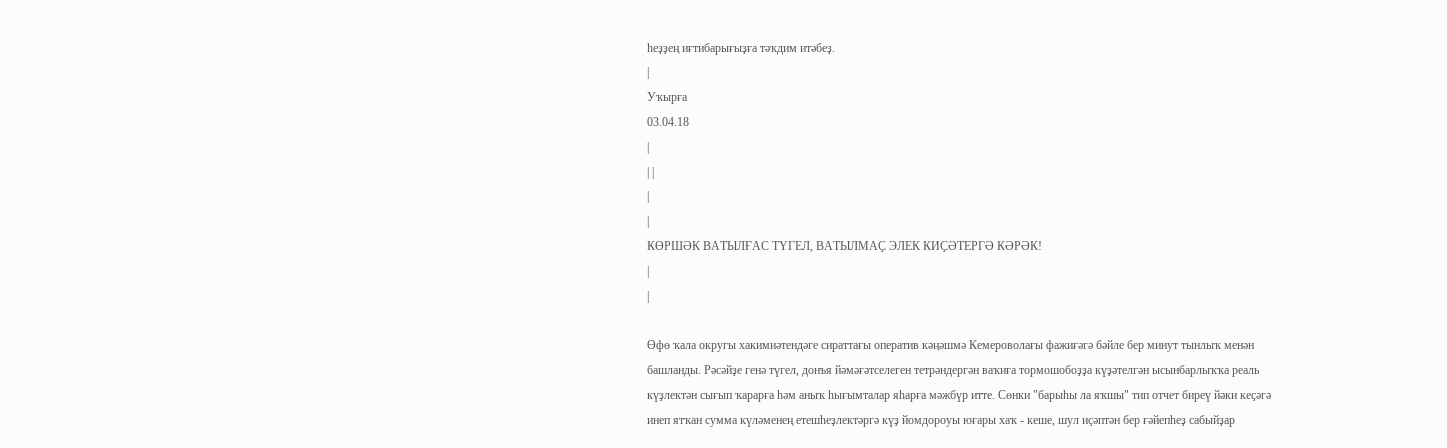һеҙҙең иғтибарығыҙға тәҡдим итәбеҙ.
|
Уҡырға
03.04.18
|
| |
|
|
КӨРШӘК ВАТЫЛҒАС ТҮГЕЛ, ВАТЫЛМАҪ ЭЛЕК КИҪӘТЕРГӘ КӘРӘК!
|
|

Өфө ҡала округы хакимиәтендәге сираттағы оператив кәңәшмә Кемероволағы фажиғәгә бәйле бер минут тынлыҡ менән башланды. Рәсәйҙе генә түгел, донъя йәмәғәтселеген тетрәндергән ваҡиға тормошобоҙҙа күҙәтелгән ысынбарлыҡҡа реаль күҙлектән сығып ҡарарға һәм аныҡ һығымталар яһарға мәжбүр итте. Сөнки "барыһы ла яҡшы" тип отчет биреү йәки кеҫәгә инеп ятҡан сумма күләменең етешһеҙлектәргә күҙ йомдороуы юғары хаҡ - кеше, шул иҫәптән бер ғәйепһеҙ сабыйҙар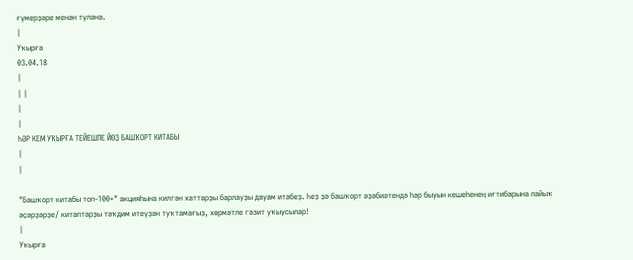ғүмерҙәре менән түләнә.
|
Уҡырға
03.04.18
|
| |
|
|
ҺӘР КЕМ УҠЫРҒА ТЕЙЕШЛЕ ЙӨҘ БАШҠОРТ КИТАБЫ
|
|

"Башҡорт китабы топ-100+" акцияһына килгән хаттарҙы барлауҙы дауам итәбеҙ. Һеҙ ҙә башҡорт әҙәбиәтендә һәр быуын кешеһенең иғтибарына лайыҡ әҫәрҙәрҙе/ китаптарҙы тәҡдим итеүҙән туҡтамағыҙ, хөрмәтле гәзит уҡыусылар!
|
Уҡырға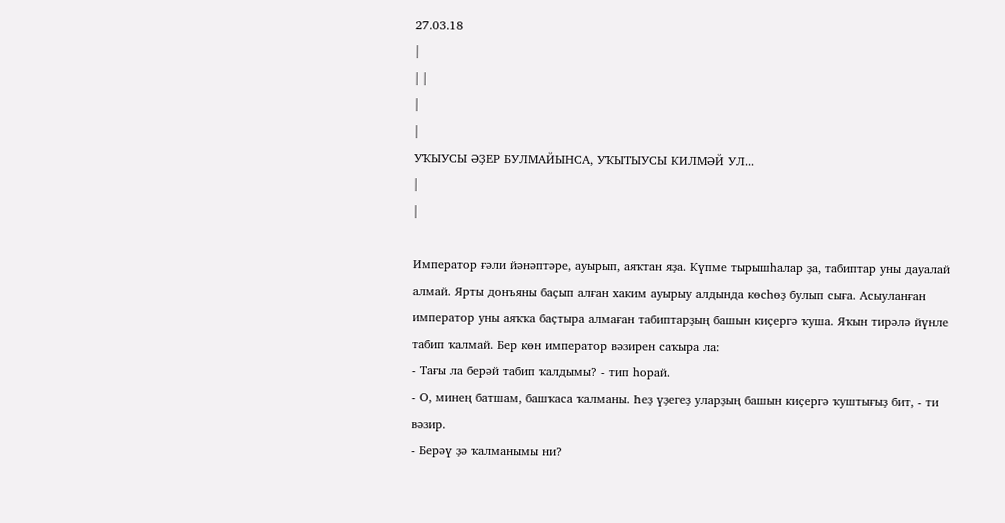27.03.18
|
| |
|
|
УҠЫУСЫ ӘҘЕР БУЛМАЙЫНСА, УҠЫТЫУСЫ КИЛМӘЙ УЛ...
|
|

Император ғәли йәнәптәре, ауырып, аяҡтан яҙа. Күпме тырышһалар ҙа, табиптар уны дауалай алмай. Ярты донъяны баҫып алған хаким ауырыу алдында көсһөҙ булып сыға. Асыуланған император уны аяҡҡа баҫтыра алмаған табиптарҙың башын киҫергә ҡуша. Яҡын тирәлә йүнле табип ҡалмай. Бер көн император вәзирен саҡыра ла:
- Тағы ла берәй табип ҡалдымы? - тип һорай.
- О, минең батшам, башҡаса ҡалманы. Һеҙ үҙегеҙ уларҙың башын киҫергә ҡуштығыҙ бит, - ти вәзир.
- Берәү ҙә ҡалманымы ни?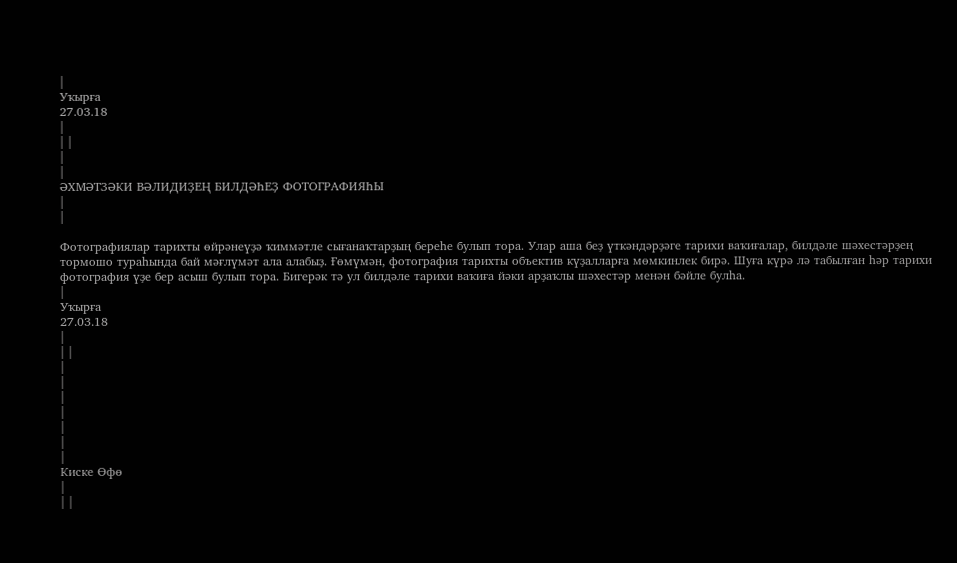|
Уҡырға
27.03.18
|
| |
|
|
ӘХМӘТЗӘКИ ВӘЛИДИҘЕҢ БИЛДӘҺЕҘ ФОТОГРАФИЯҺЫ
|
|

Фотографиялар тарихты өйрәнеүҙә ҡиммәтле сығанаҡтарҙың береһе булып тора. Улар аша беҙ үткәндәрҙәге тарихи ваҡиғалар, билдәле шәхестәрҙең тормошо тураһында бай мәғлүмәт ала алабыҙ. Ғөмүмән, фотография тарихты объектив күҙалларға мөмкинлек бирә. Шуға күрә лә табылған һәр тарихи фотография үҙе бер асыш булып тора. Бигерәк тә ул билдәле тарихи ваҡиға йәки арҙаҡлы шәхестәр менән бәйле булһа.
|
Уҡырға
27.03.18
|
| |
|
|
|
|
|
|
|
Киске Өфө
|
| |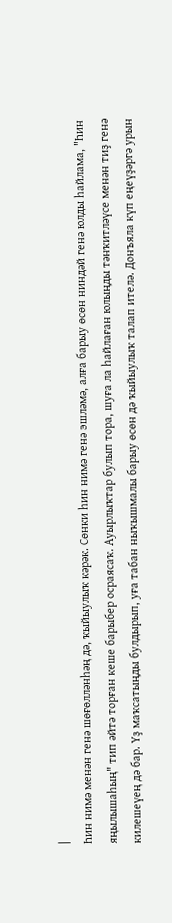|
Һин нимә менән генә шөғөлләнһәң дә, ҡыйыулыҡ кәрәк. Сөнки һин нимә генә эшләмә, алға барыу өсөн ниндәй генә юлды һайлама, "Һин яңылышаһың" тип әйтә торған кеше барыбер осраясаҡ. Ауырлыҡтар булып тора, шуға ла һайлаған юлыңды тәнҡитләүсе менән тиҙ генә килешеүең дә бар. Үҙ маҡсатыңды булдырып, уға табан ныҡышмалы барыу өсөн дә ҡыйыулыҡ талап ителә. Донъяла күп еңеүҙәргә урын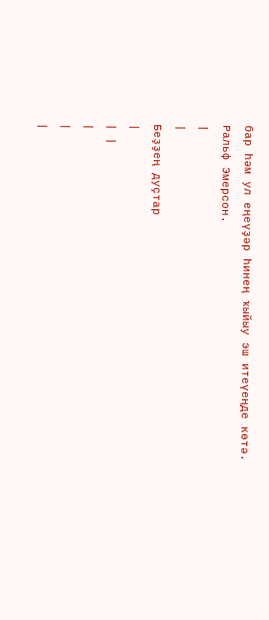бар һәм ул еңеүҙәр һинең ҡыйыу эш итеүеңде көтә.
Ральф Эмерсон.
|
|
Беҙҙең дуҫтар
|
| |
|
|
|